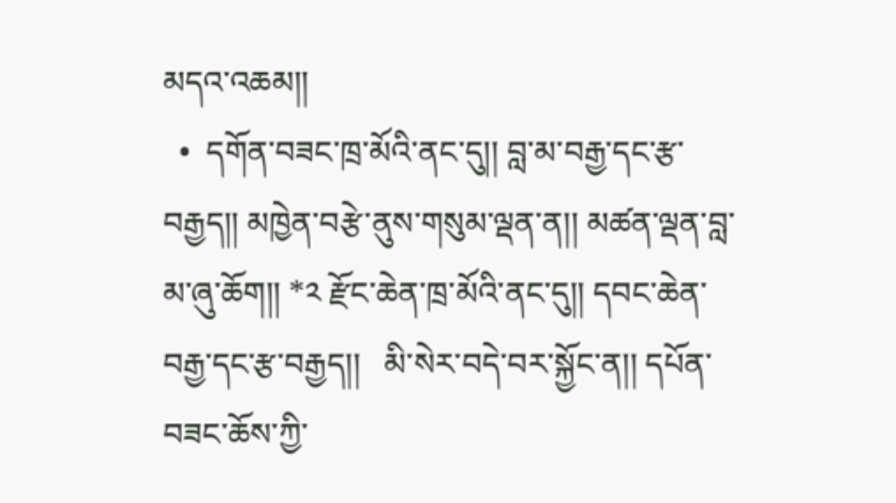མདའ་འཆམ།།
  •  དགོན་བཟང་ཁྲ་མོའི་ནང་དུ།། བླ་མ་བརྒྱ་དང་རྩ་བརྒྱད།། མཁྱེན་བརྩེ་ནུས་གསུམ་ལྡན་ན།། མཚན་ལྡན་བླ་མ་ཞུ་ཆོག།། *༢ རྫོང་ཆེན་ཁྲ་མོའི་ནང་དུ།། དབང་ཆེན་བརྒྱ་དང་རྩ་བརྒྱད།།   མི་སེར་བདེ་བར་སྐྱོང་ན།། དཔོན་བཟང་ཆོས་ཀྱི་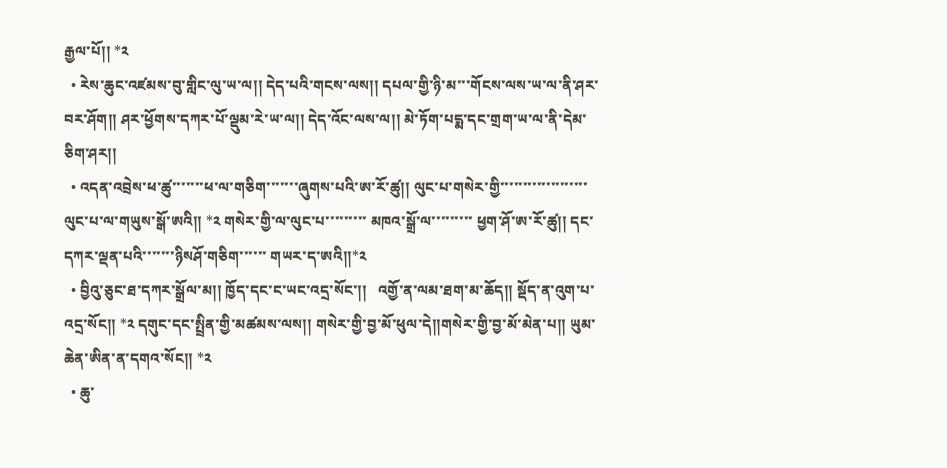རྒྱལ་པོ།། *༢
  • རེས་ཆུང་འཛམས་བུ་གླིང་ལུ་ཡ་ལ།། དེད་པའི་གངས་ལས།། དཔལ་གྱི་ཉི་མ་་་གོངས་ལས་ཡ་ལ་ནི་ཤར་བར་ཤོག།། ཤར་ཕྱོགས་དཀར་པོ་ལྡུམ་རེ་ཡ་ལ།། དེད་འོང་ལས་ལ།། མེ་ཏོག་པདྨ་དང་གྲག་ཡ་ལ་ནི་དེམ་ཅིག་ཤར།།
  • འདན་འབྲེས་ཕ་ཚུ་་་་་་་ཕ་ལ་གཅིག་་་་་་་ཞུགས་པའི་ཨ་རོ་ཚུ།། ལུང་པ་གསེར་གྱི་་་་་་་་་་་་་་་་་་་ལུང་པ་ལ་གཡུས་སྒོ་ཨའི།། *༢ གསེར་གྱི་ལ་ལུང་པ་་་་་་་་་ མཁའ་སྒྲོ་ལ་་་་་་་་་ ཕྱག་ཤོ་ཨ་རོ་ཚུ།། དང་དཀར་ལྡན་པའི་་་་་་་ཉིསཤོ་གཅིག་་་་་་ གཡར་ད་ཨའི།།*༢
  • བྱིའུ་ཅུང་ཐ་དཀར་སྒྲོལ་མ།། ཁྱོད་དང་ང་ཡང་འདྲ་སོང་།།   འགྱོ་ན་ལམ་ཐག་མ་ཆོད།། སྡོད་ན་འུག་པ་འདྲ་སོང།། *༢ དགུང་དང་སྤྲིན་གྱི་མཚམས་ལས།། གསེར་གྱི་བྱ་མོ་ཕུལ་དེ།།གསེར་གྱི་བྱ་མོ་མེན་པ།། ཡུམ་ཆེན་ཨིན་ན་དགའ་སོང།། *༢
  • ཆུ་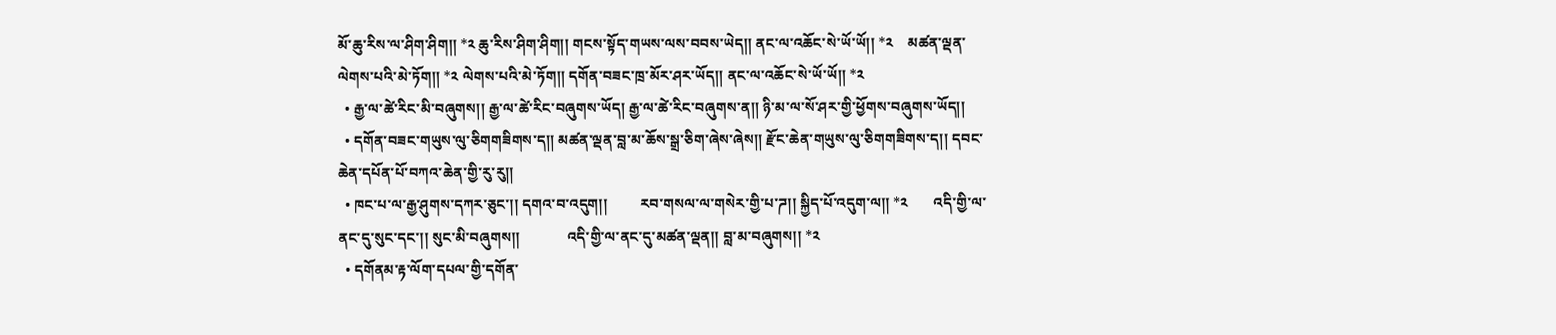མོ་ཆུ་རིས་ལ་ཤིག་ཤིག།། *༢ ཆུ་རིས་ཤིག་ཤིག།། གངས་སྟོད་གཡས་ལས་བབས་ཡེད།། ནང་ལ་འཆོང་སེ་ཡོ་ཡོ།། *༢    མཚན་ལྡན་ལེགས་པའི་མེ་ཏོག།། *༢ ལེགས་པའི་མེ་ཏོག།། དགོན་བཟང་ཁྲ་མོར་ཤར་ཡོད།། ནང་ལ་འཆོང་སེ་ཡོ་ཡོ།། *༢
  • རྒྱ་ལ་ཚེ་རིང་མི་བཞུགས།། རྒྱ་ལ་ཚེ་རིང་བཞུགས་ཡོད། རྒྱ་ལ་ཚེ་རིང་བཞུགས་ན།། ཉི་མ་ལ་སོ་ཤར་གྱི་ཕྱོགས་བཞུགས་ཡོད།།
  • དགོན་བཟང་གཡུས་ལུ་ཅིགགཟིགས་ད།། མཚན་ལྡན་བླ་མ་ཆོས་སྒྲ་ཅིག་ཞེས་ཞེས།། རྫོང་ཆེན་གཡུས་ལུ་ཅིགགཟིགས་ད།། དབང་ཆེན་དཔོན་པོ་བཀའ་ཆེན་གྱི་རུ་རུ།།
  • ཁང་པ་ལ་རྒྱ་ཤུགས་དཀར་ཅུང་།། དགའ་བ་འདུག།།         རབ་གསལ་ལ་གསེར་གྱི་པ་ཌ།། སྐྱིད་པོ་འདུག་ལ།། *༢       འདི་གྱི་ལ་ནང་དུ་སུང་དང་།། སུང་མི་བཞུགས།།             འདི་གྱི་ལ་ནང་དུ་མཚན་ལྡན།། བླ་མ་བཞུགས།། *༢
  • དགོནམ་རྟ་ལོག་དཔལ་གྱི་དགོན་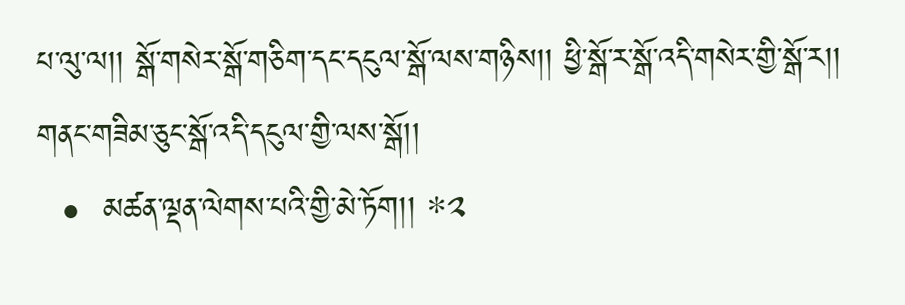པ་ལུ་ལ།། སྒོ་གསེར་སྒོ་གཅིག་དང་དངུལ་སྒོ་ལས་གཉིས།། ཕྱི་སྒོ་ར་སྒོ་འདི་གསེར་གྱི་སྒོ་ར།། གནང་གཟིམ་ཅུང་སྒོ་འདི་དངུལ་གྱི་ལས་སྒོ།།
  •  མཚན་ལྡན་ལེགས་པའི་གྱི་མེ་ཏོག།། *༢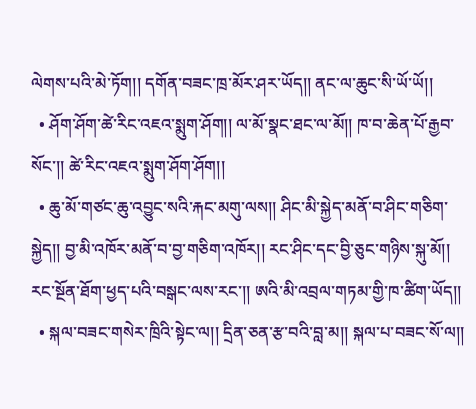ལེགས་པའི་མེ་ཏོག།། དགོན་བཟང་ཁྲ་མོར་ཤར་ཡོད།། ནང་ལ་ཆུང་སི་ཡོ་ཡོ།།
  • ཤོག་ཤོག་ཚེ་རིང་འཇའ་སྨུག་ཤོག།། ལ་མོ་སྣང་ཐང་ལ་མོ།། ཁ་བ་ཆེན་པོ་རྒྱབ་སོང་།། ཚེ་རིང་འཇའ་སྨུག་ཤོག་ཤོག།།
  • ཆུ་མོ་གཙང་ཆུ་འབྱུང་སའི་རྐང་མགུ་ལས།། ཤིང་མི་སྐྱེད་མནོ་བ་ཤིང་གཅིག་སྐྱེད།། བྱ་མི་འཁོར་མནོ་བ་བྱ་གཅིག་འཁོར།། རང་ཤིང་དང་བྱི་ཅུང་གཉིས་སྐུ་མོ།། རང་སྔོན་ཐོག་ཕྱད་པའི་བསྒང་ལས་རང་།། ཨའི་མི་འབྲལ་གཏམ་གྱི་ཁ་ཚིག་ཡོད།།
  • སྐལ་བཟང་གསེར་ཁྲིའི་སྟེང་ལ།། དྲིན་ཅན་རྩ་བའི་བླ་མ།། སྐལ་པ་བཟང་སོ་ལ།།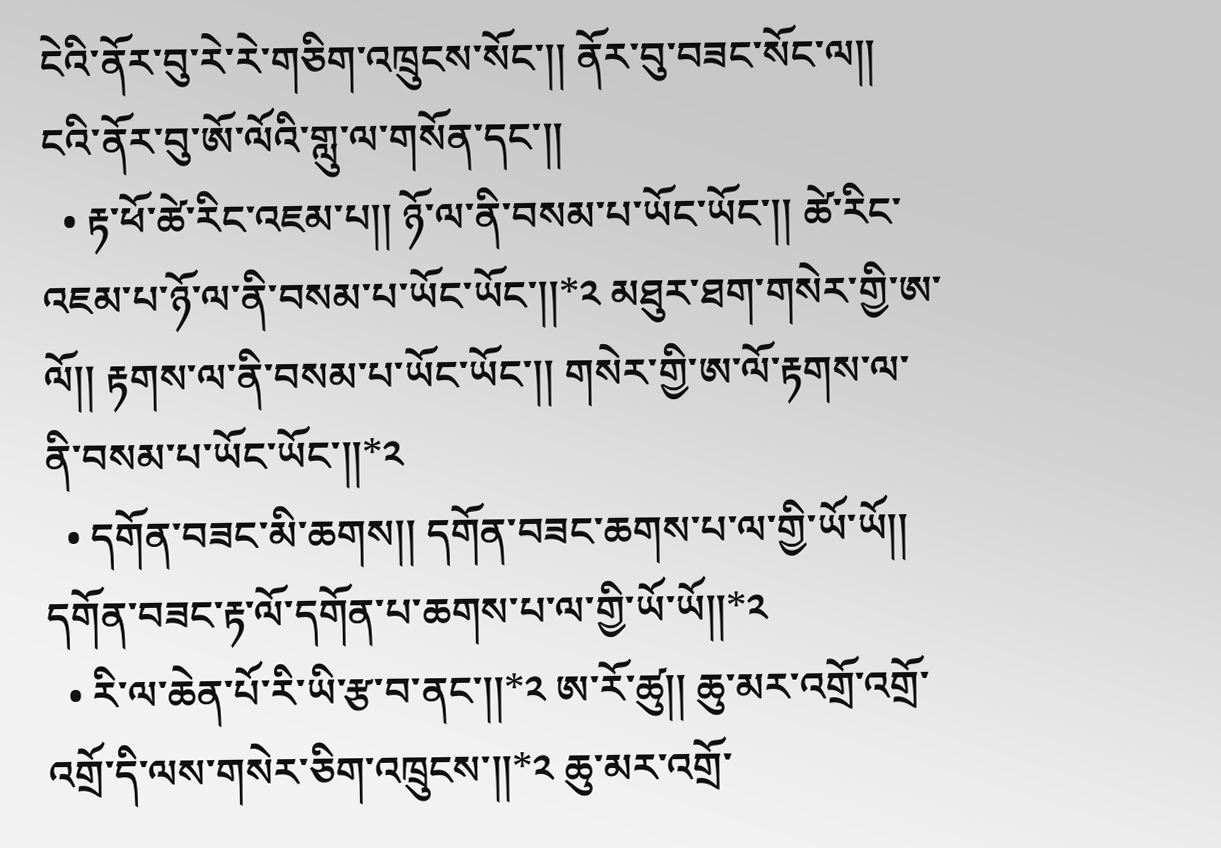ངེའི་ནོར་བུ་རེ་རེ་གཅིག་འཁྲུངས་སོང་།། ནོར་བུ་བཟང་སོང་ལ།། ངའི་ནོར་བུ་ཨོ་ལོའི་གླུ་ལ་གསོན་དང་།།
  • རྟ་ཕོ་ཚེ་རིང་འཇམ་པ།། ཉོ་ལ་ནི་བསམ་པ་ཡོང་ཡོང་།། ཚེ་རིང་འཇམ་པ་ཉོ་ལ་ནི་བསམ་པ་ཡོང་ཡོང་།།*༢ མཐུར་ཐག་གསེར་གྱི་ཨ་ལོ།། རྟགས་ལ་ནི་བསམ་པ་ཡོང་ཡོང་།། གསེར་གྱི་ཨ་ལོ་རྟགས་ལ་ནི་བསམ་པ་ཡོང་ཡོང་།།*༢
  • དགོན་བཟང་མི་ཆགས།། དགོན་བཟང་ཆགས་པ་ལ་གྱི་ཡོ་ཡོ།། དགོན་བཟང་རྟ་ལོ་དགོན་པ་ཆགས་པ་ལ་གྱི་ཡོ་ཡོ།།*༢
  • རི་ལ་ཆེན་པོ་རི་ཡི་རྩ་བ་ནང་།།*༢ ཨ་རོ་ཚུ།། ཆུ་མར་འགྲོ་འགྲོ་འགྲོ་དི་ལས་གསེར་ཅིག་འཁྲུངས་།།*༢ ཆུ་མར་འགྲོ་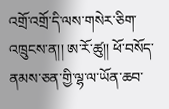འགྲོ་འགྲོ་དི་ལས་གསེར་ཅིག་འཁྲུངས་ན།། ཨ་རོ་ཚུ།། ཕོ་བསོད་ནམས་ཅན་གྱི་ལྷ་ལ་ཡོན་ཆབ་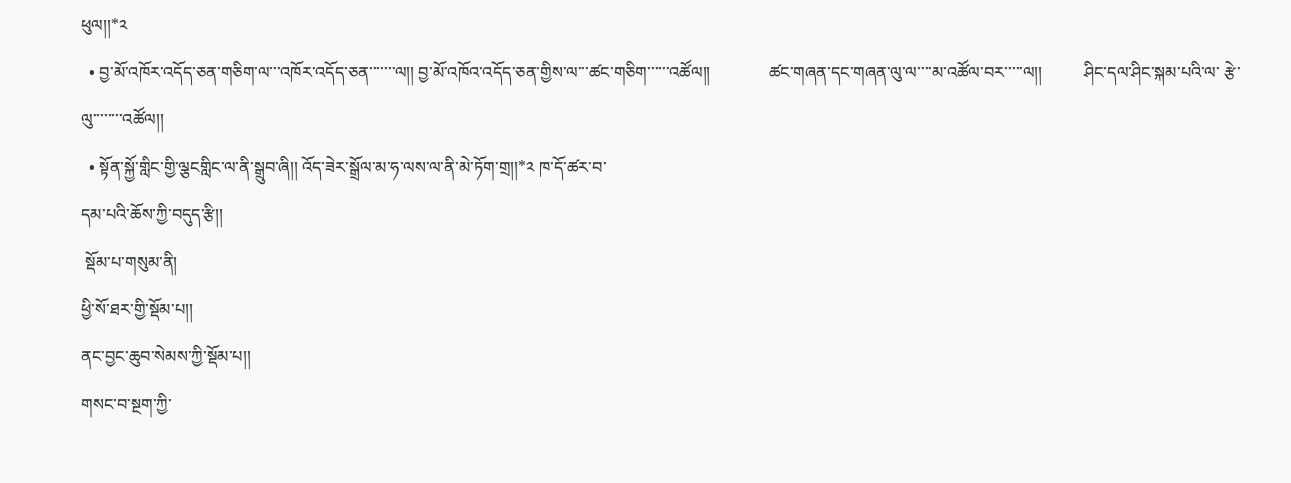ཕུལ།།*༢
  • བྱ་མོ་འཁོར་འདོད་ཅན་གཅིག་ལ་་་འཁོར་འདོད་ཅན་་་་་་་ལ།། བྱ་མོ་འཁོའ་འདོད་ཅན་གྱིས་ལ་་་ཚང་གཅིག་་་་་་འཚོལ།།              ཚང་གཞན་དང་གཞན་ལུ་ལ་་་་མ་འཚོལ་བར་་་་་ལ།།          ཤིང་དལ་ཤིང་སྐམ་པའི་ལ་ རྩེ་ལུ་་་་་་་་འཚོལ།།
  • སྟོན་སྐྱོ་གླིང་གྱི་ལྕངགླིང་ལ་ནི་སྒྲུབ་ཞི།། འོད་ཟེར་སྒྲོལ་མ་ཧ་ལས་ལ་ནི་མེ་ཏོག་གྲ།།*༢ ཁ་དོ་ཚར་བ་
དམ་པའི་ཆོས་ཀྱི་བདུད་རྩི།།
 སྡོམ་པ་གསུམ་ནི།
ཕྱི་སོ་ཐར་གྱི་སྡོམ་པ།།
ནང་བྱང་ཆུབ་སེམས་ཀྱི་སྡོམ་པ།།
གསང་བ་སྔག་ཀྱི་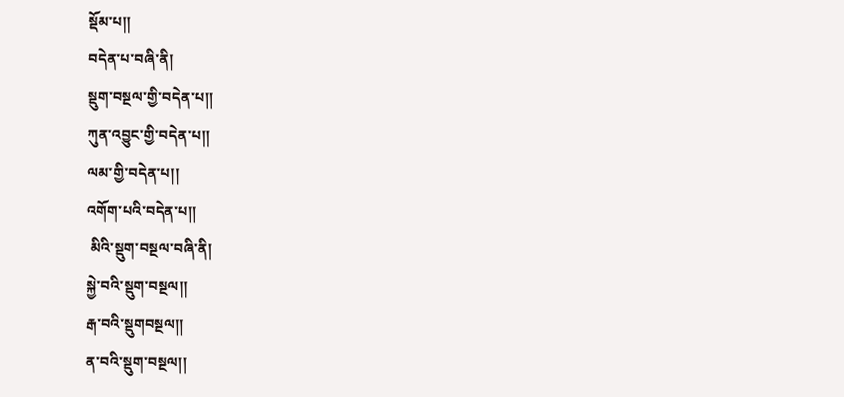སྡོམ་པ།།
བདེན་པ་བཞི་ནི།
སྡུག་བསྔལ་གྱི་བདེན་པ།།
ཀུན་འབྱུང་གྱི་བདེན་པ།།
ལམ་གྱི་བདེན་པ།།
འགོག་པའི་བདེན་པ།།
 མིའི་སྡུག་བསྔལ་བཞི་ནི།
སྐྱེ་བའི་སྡུག་བསྔལ།།
རྒ་བའི་སྡུགབསྔལ།།
ན་བའི་སྡུག་བསྔལ།།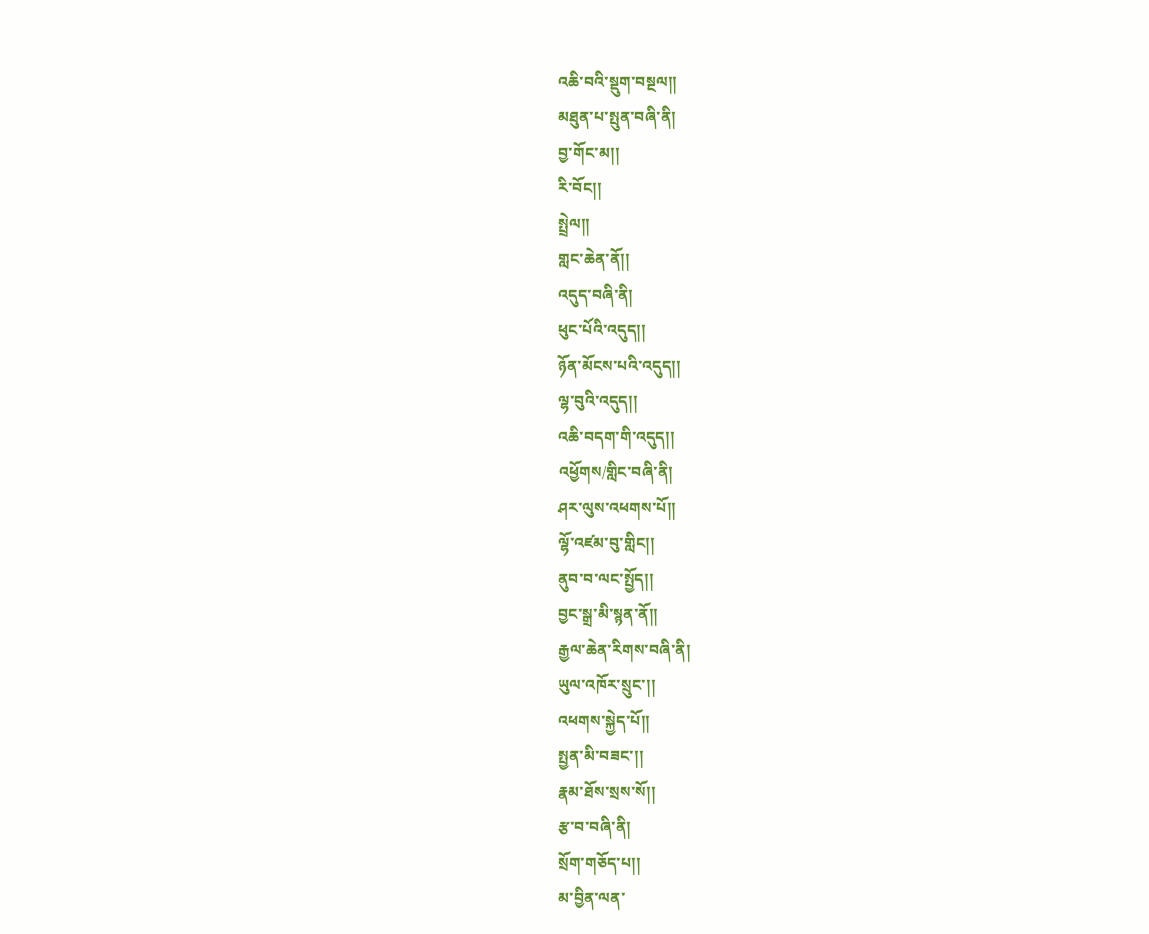འཆི་བའི་སྡུག་བསྔལ།།
མཐུན་པ་སྤུན་བཞི་ནི།
བྱ་གོང་མ།།
རི་བོང།།
སྤྲེལ།།
གླང་ཆེན་ནོ།།
འདུད་བཞི་ནི།
ཕུང་པོའི་འདུད།།
ཉོན་མོངས་པའི་འདུད།།
ལྷ་བུའི་འདུད།།
འཆི་བདག་གི་འདུད།།
འཕྱོགས/གླིང་བཞི་ནི།
ཤར་ལུས་འཕགས་པོ།།
ལྷོ་འཛམ་བུ་གླིང།།
ནུབ་བ་ལང་སྤྱོད།།
བྱང་སྒྲ་མི་སྙན་ནོ།།
རྒྱལ་ཆེན་རིགས་བཞི་ནི།
ཡུལ་འཁོར་སྲུང་།།
འཕགས་སྐྱེད་པོ།།
སྤྱན་མི་བཟང་།།
རྣམ་ཐོས་སྲས་སོ།།
རྩ་བ་བཞི་ནི།
སྲོག་གཅོད་པ།།
མ་བྱིན་ལན་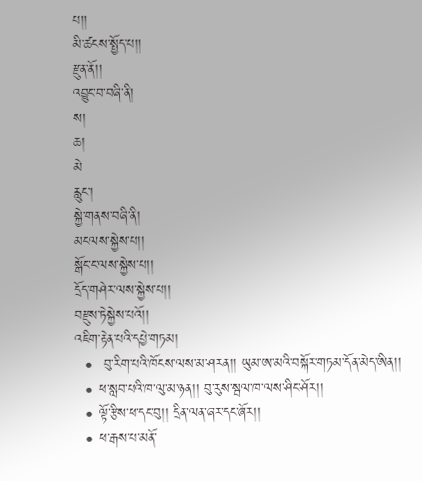པ།།
མི་ཚངས་སྤྱོད་པ།།
རྫུན་ནོ།།
འབྱུང་བ་བཞི་ནི།
ས།
ཆ།
མེ
རླུང་།
སྐྱེ་གནས་བཞི་ནི།
མངལས་སྐྱེས་པ།།
སྒོང་ང་ལས་སྐྱེས་པ།།
དྲོད་གཤེར་ལས་སྐྱེས་པ།།
བརྫུས་ཏེསྐྱེས་པའོ།།
འཇིག་རྟེན་པའི་དཔྱེ་གཏམ།
  •  བུ་རིག་པའི་ཁོངས་ལས་མ་ཤརན།། ཡུམ་ཨ་མའི་བསྐོར་གཏམ་དོན་མེད་ཨིན།།
  • ཕ་སླབ་པའི་ཁ་ལུ་མ་ཉན།། བུ་རུས་སྦལ་ཁ་ལས་ཤིང་ཤོར།།
  • ལྟོ་རྩིས་ཕ་དང་བུ།། དྲིན་ལན་ཞར་དང་ཞོར།།
  • ཕ་རྒས་པ་མནོ་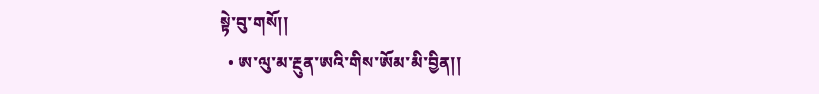སྟེ་བུ་གསོ།།
  • ཨ་ལུ་མ་རྔུན་ཨའི་གིས་ཨོམ་མི་བྱིན།།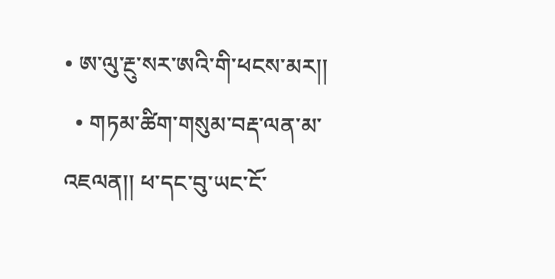• ཨ་ལུ་རྔུ་སར་ཨའི་གི་ཕངས་མར།།
  • གཏམ་ཚིག་གསུམ་བརྡ་ལན་མ་འཇལན།། ཕ་དང་བུ་ཡང་ངོ་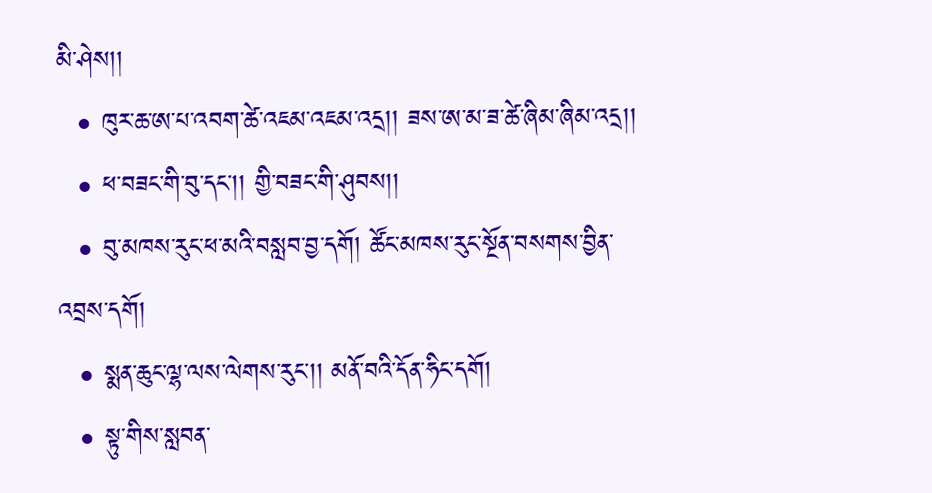མི་ཤེས།།
  • ཁུར་ཆ་ཨ་པ་འབག་ཚེ་འཇམ་འཇམ་འདྲ།། ཟས་ཨ་མ་ཟ་ཚེ་ཞིམ་ཞིམ་འདྲ།།
  • ཕ་བཟང་གི་བུ་དང་།། གྱི་བཟང་གི་ཤུབས།།
  • བུ་མཁས་རུང་ཕ་མའི་བསླབ་བྱ་དགོ། ཚོང་མཁས་རུང་སྔོན་བསགས་བྱིན་འབྲས་དགོ།
  • སྨན་ཆུང་ལྷ་ལས་ལེགས་རུང་།། མནོ་བའི་དོན་ཧིང་དགོ།
  • སྟུ་གིས་སླབན་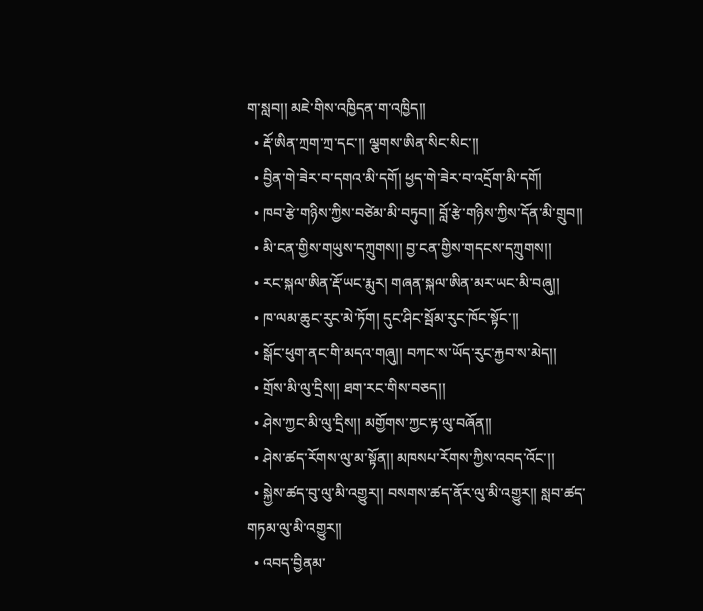ག་སླབ།། མཇེ་གིས་འཁྱིདན་ག་འཁྱིད།།
  • རྡོ་ཨིན་ཀྲག་ཀྲ་དང་།། ལྕགས་ཨིན་སིང་སིང་།།
  • བྱིན་གེ་ཟེར་བ་དགའ་མི་དགོ། ཕྱད་གེ་ཟེར་བ་འདྲོག་མི་དགོ།
  • ཁབ་རྩེ་གཉིས་ཀྱིས་བཙེམ་མི་བཏུབ།། བློ་རྩེ་གཉིས་ཀྱིས་དོན་མི་གྲུབ།།
  • མི་ངན་གྱིས་གཡུས་དཀྲུགས།། བྱ་ངན་གྱིས་གདངས་དཀྲུགས།།
  • རང་སྐལ་ཨིན་རྡོ་ཡང་རྨུར། གཞན་སྐལ་ཨིན་མར་ཡང་མི་བཞུ།།
  • ཁ་ལམ་ཆུང་རུང་མེ་ཏོག། དུང་ཤིང་སྦོམ་རུང་ཁོང་སྟོང་།།
  • སྒོང་ཕུག་ནང་གི་མདའ་གཞུ།། བཀང་ས་ཡོད་རུང་རྐྱབ་ས་མེད།།
  • གྲོས་མི་ལུ་དྲིས།། ཐག་རང་གིས་བཅད།།
  • ཤེས་ཀྱང་མི་ལུ་དྲིས།། མགྱོགས་ཀྱང་རྟ་ལུ་བཞོན།།
  • ཤེས་ཚད་རོགས་ལུ་མ་སྟོན།། མཁསཔ་རོགས་ཀྱིས་འབད་འོང་།།
  • སྐྱེས་ཚད་བུ་ལུ་མི་འགྱུར།། བསགས་ཚད་ནོར་ལུ་མི་འགྱུར།། སླབ་ཚད་གཏམ་ལུ་མི་འགྱུར།།
  • འབད་བྱིནམ་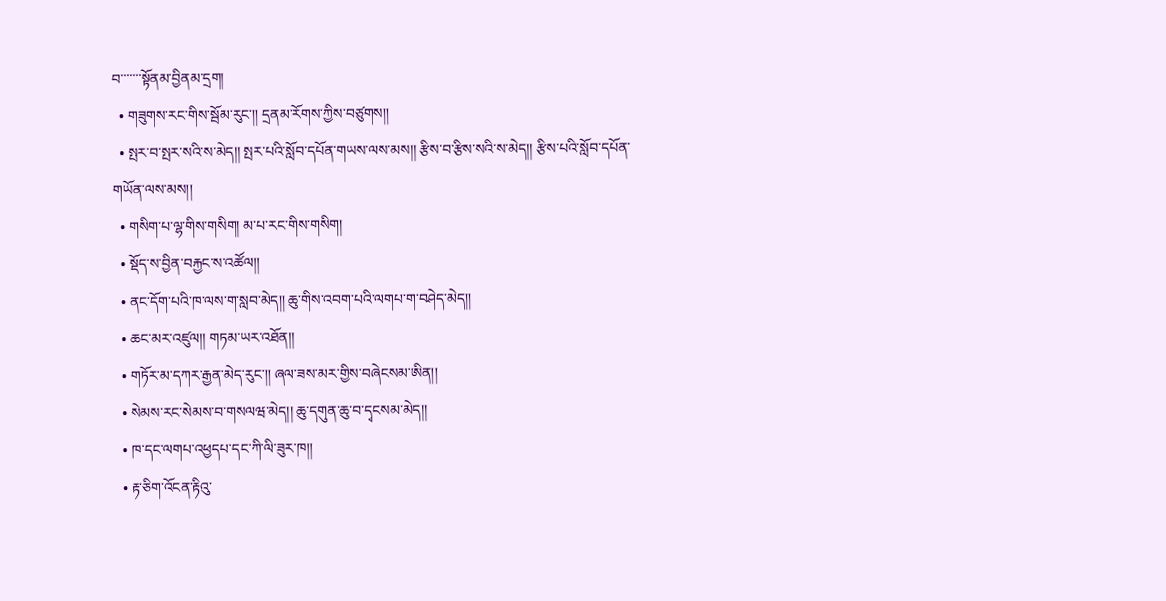བ་་་་་་་སྟོནམ་བྱིནམ་དྲག།
  • གཟུགས་རང་གིས་སྦོམ་རུང་།། དྲནམ་རོགས་ཀྱིས་བཙུགས།།
  • སྤར་བ་སྤར་སའི་ས་མེད།། སྤར་པའི་སློབ་དཔོན་གཡས་ལས་མས།། རྩིས་བ་རྩིས་སའི་ས་མེད།། རྩིས་པའི་སློབ་དཔོན་གཡོན་ལས་མས།།
  • གསིག་པ་ལྷ་གིས་གསིག། མ་པ་རང་གིས་གསིག།
  • སྡོད་ས་བྱིན་བརྐྱང་ས་འཚོལ།།
  • ནང་དོག་པའི་ཁ་ལས་ག་སླབ་མེད།། ཆུ་གིས་འབག་པའི་ལགཔ་ག་བཤེད་མེད།།
  • ཆང་མར་འཛུལ།། གཏམ་ཡར་འཐོན།།
  • གཏོར་མ་དཀར་རྒྱན་མེད་རུང་།། ཞལ་ཟས་མར་གྱིས་བཞེངསམ་ཨིན།།
  • སེམས་རང་སེམས་བ་གསལཝ་མེད།། ཆུ་དགུན་ཆུ་བ་དྭངསམ་མེད།།
  • ཁ་དང་ལགཔ་འཕྱདཔ་དང་ཀི་ལི་ཟུར་ཁ།།
  • རྟ་ཅིག་འོངན་རྟིའུ་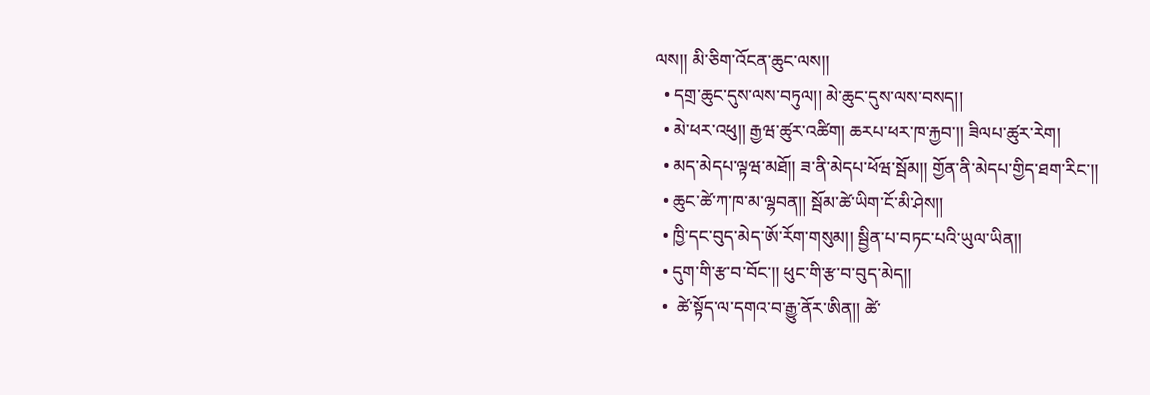ལས།། མི་ཅིག་འོངན་ཆུང་ལས།།
  • དགྲ་ཆུང་དུས་ལས་བཏུལ།། མེ་ཆུང་དུས་ལས་བསད།།
  • མེ་ཕར་འཕུ།། རྒྱཝ་ཚུར་འཚིག། ཆརཔ་ཕར་ཁ་རྐྱབ་།། ཟིལཔ་ཚུར་རེག།
  • མད་མེདཔ་ལྟཝ་མཐོ།། ཟ་ནི་མེདཔ་ཕོཝ་སྦོམ།། གྱོན་ནི་མེདཔ་གྱིད་ཐག་རིང་།།
  • ཆུང་ཚེ་ཀ་ཁ་མ་ལྷབན།། སྦོམ་ཚེ་ཡིག་ངོ་མི་ཤེས།།
  • ཁྱི་དང་བུད་མེད་ཨོ་རོག་གསུམ།། སྦྱིན་པ་བཏང་པའི་ཡུལ་ཡིན།།
  • དུག་གི་རྩ་བ་བོང་།། ཕུང་གི་རྩ་བ་བུད་མེད།།
  •  ཚེ་སྟོད་ལ་དགའ་བ་རྒྱུ་ནོར་ཨིན།། ཚེ་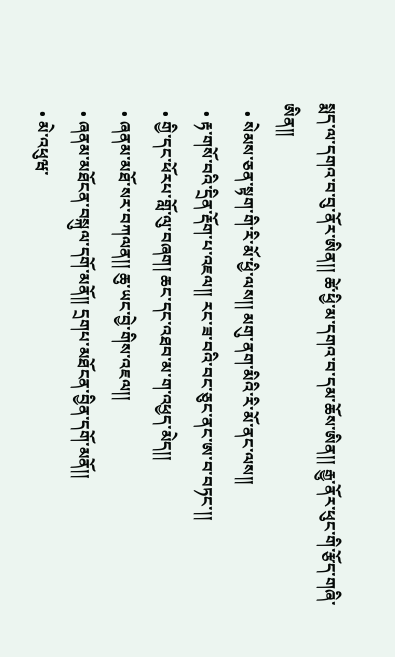སྨད་ལ་དགའ་བ་བུ་ནོར་ཨིན།། ཚེ་ཕྱི་མ་དགའ་བ་དམ་ཆོས་ཨིན།། རྒྱུ་ནོར་ཕུང་གི་རྩོད་གཞི་ཨིན།།
  • སེམས་ཅན་སྟག་གི་རི་མོ་ཕྱི་ལས།། མགུ་ནག་མིའི་རི་མོ་ནང་ལས།།
  • རྟ་གསོ་བའི་དྲིན་རྡོག་པ་འཇལ།། རང་ཟ་བའི་བང་ཅུང་ནང་ཨ་བ་བཏང་།།
  • གྱི་དང་ཕོརཔ་གློ་ལུ་བཞག། ཆང་དང་འཐབ་མ་ག་འཕྱད་མེད།།
  • ཞནམ་མཐོ་སར་བཀལན།། ཆུ་ཡང་བྱེ་གིས་འཇལ།།
  • ཞནམ་མཐོངན་བསྐུལ་དགོ་མནོ།། དྲགཔ་མཐོངན་བྱིན་དགོ་མནོ།།
  • མེ་འཕུཝ་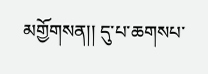མགྱོགསན།། དུ་པ་ཆགསཔ་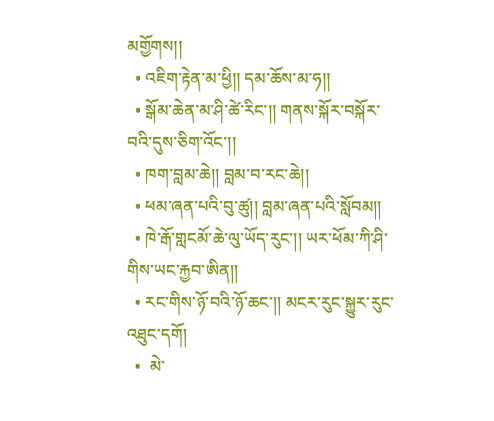མགྱོགས།།
  • འཇིག་རྟེན་མ་ཕྱི།། དམ་ཆོས་མ་ཧ།།
  • སྒོམ་ཆེན་མ་ཤི་ཚེ་རིང་།། གནས་སྐོར་བསྐོར་བའི་དུས་ཅིག་འོང་།།
  • ཁག་བླམ་ཆེ།། བླམ་བ་རང་ཆེ།།
  • ཕམ་ཞན་པའི་བུ་ཚུ།། བླམ་ཞན་པའི་སློབམ།།
  • ཁེ་རྒོ་གླངམོ་ཆེ་ལུ་ཡོད་རུང་།། ཡར་ཕོམ་ཀི་ཤི་གིས་ཡང་རྐྱབ་ཨིན།།
  • རང་གིས་ཉོ་བའི་ཉོ་ཆང་།། མངར་རུང་སྐྱུར་རུང་འཐུང་དགོ།
  •  མེ་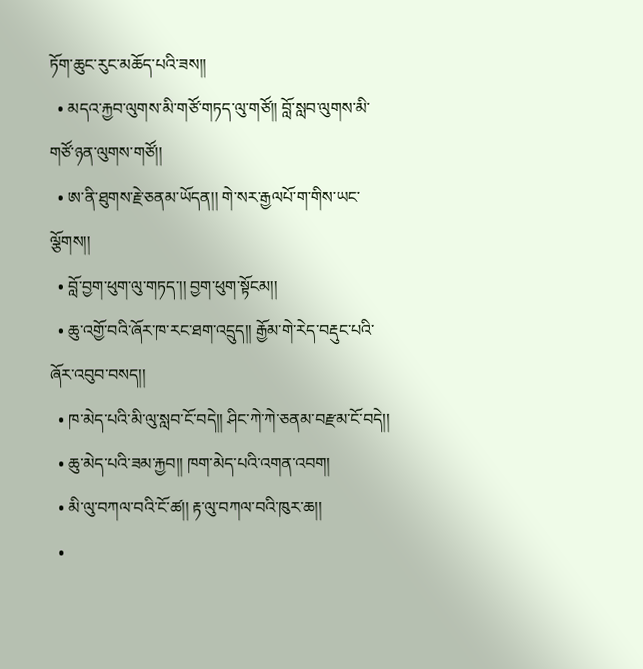ཏོག་ཆུང་རུང་མཆོད་པའི་ཟས།།
  • མདའ་རྐྱབ་ལུགས་མི་གཙོ་གཏད་ལུ་གཙོ།། བློ་སླབ་ལུགས་མི་གཙོ་ཉན་ལུགས་གཙོ།།
  • ཨ་ནི་ཐུགས་རྗེ་ཅནམ་ཡོདན།། གེ་སར་རྒྱལཔོ་ག་གིས་ཡང་ལྕོགས།།
  • བློ་བྱག་ཕུག་ལུ་གཏད་།། བྱག་ཕུག་སྟོངམ།།
  • ཆུ་འགྱོ་བའི་ཞོར་ཁ་རང་ཐག་འདྲུད།། རྒྱོམ་གེ་རེད་བརྡུང་པའི་ཞོར་འབུབ་བསད།།
  • ཁ་མེད་པའི་མི་ལུ་སླབ་ངོ་བདེ།། ཤིང་ཀེ་ཀེ་ཅནམ་བརྫམ་ངོ་བདེ།།
  • ཆུ་མེད་པའི་ཟམ་རྐྱབ།། ཁག་མེད་པའི་འགན་འབག།
  • མི་ལུ་བཀལ་བའི་ངོ་ཚ།། རྟ་ལུ་བཀལ་བའི་ཁུར་ཆ།།
  •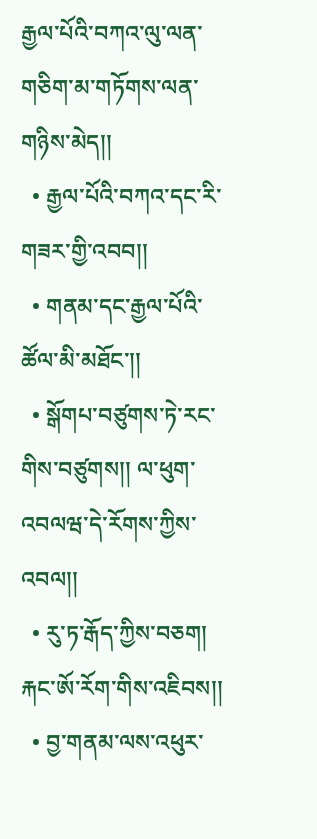རྒྱལ་པོའི་བཀའ་ལུ་ལན་གཅིག་མ་གཏོགས་ལན་གཉིས་མེད།།
  • རྒྱལ་པོའི་བཀའ་དང་རི་གཟར་གྱི་འབབ།།
  • གནམ་དང་རྒྱལ་པོའི་ཚོལ་མི་མཐོང་།།
  • སྒོགཔ་བཙུགས་ཏེ་རང་གིས་བཙུགས།། ལ་ཕུག་འབལཝ་དེ་རོགས་ཀྱིས་འབལ།།
  • རུ་ཏ་རྒོད་ཀྱིས་བཅག། རྐང་ཨོ་རོག་གིས་འཇིབས།།
  • བྱ་གནམ་ལས་འཕུར་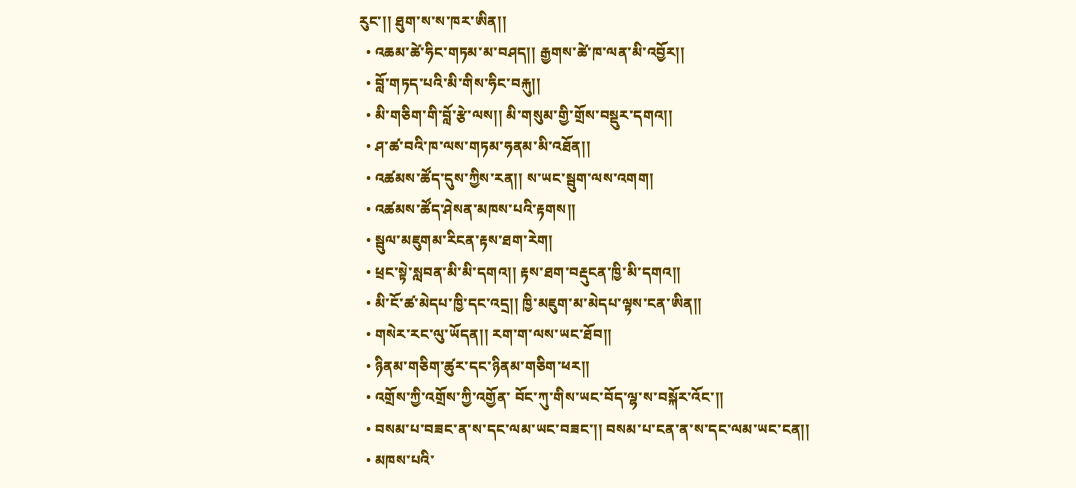རུང་།། ཐུག་ས་ས་ཁར་ཨིན།།
  • འཆམ་ཚེ་ཧིང་གཏམ་མ་བཤད།། རྒྱགས་ཚེ་ཁ་ལན་མི་འབྱོར།།
  • བློ་གཏད་པའི་མི་གིས་ཧིང་བརྐུ།།
  • མི་གཅིག་གི་བློ་རྩེ་ལས།། མི་གསུམ་གྱི་གྲོས་བསྡུར་དགའ།།
  • ཤ་ཚ་བའི་ཁ་ལས་གཏམ་ཧནམ་མི་འཐོན།།
  • འཚམས་ཚོད་དུས་ཀྱིས་རན།། ས་ཡང་སྦུག་ལས་འགག།
  • འཚམས་ཚོད་ཤེསན་མཁས་པའི་རྟགས།།
  • སྦུལ་མཇུགམ་རིངན་རྟས་ཐག་རེག།
  • ཕྲང་སྟེ་སླབན་མི་མི་དགའ།། རྟས་ཐག་བརྡུངན་ཁྱི་མི་དགའ།།
  • མི་ངོ་ཚ་མེདཔ་ཁྱི་དང་འདྲ།། ཁྱི་མཇུག་མ་མེདཔ་ལྟས་ངན་ཨིན།།
  • གསེར་རང་ལུ་ཡོདན།། རག་ག་ལས་ཡང་ཐོབ།།
  • ཉིནམ་གཅིག་ཚུར་དང་ཉིནམ་གཅིག་ཕར།།
  • འགྲོས་ཀྱི་འགྲོས་ཀྱི་འགྱོན་ བོང་ཀུ་གིས་ཡང་བོད་ལྷ་ས་བསྐོར་འོང་།།
  • བསམ་པ་བཟང་ན་ས་དང་ལམ་ཡང་བཟང་།། བསམ་པ་ངན་ན་ས་དང་ལམ་ཡང་ངན།།
  • མཁས་པའི་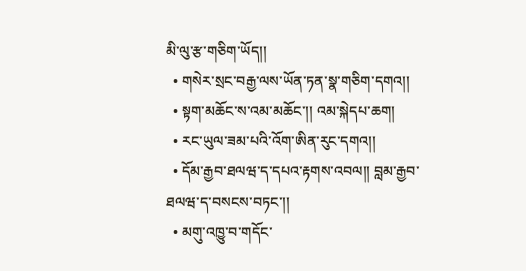མི་ལུ་རྩ་གཅིག་ཡོད།།
  • གསེར་སྲང་བརྒྱ་ལས་ཡོན་ཏན་སྣ་གཅིག་དགའ།།
  • སྟག་མཆོང་ས་འམ་མཆོང་།། འམ་སྐེདཔ་ཆག།
  • རང་ཡུལ་ཟམ་པའི་འོག་ཨིན་རུང་དགའ།།
  • དོམ་རྒྱབ་ཐལཝ་ད་དཔའ་རྟགས་འབལ།། བླམ་རྒྱབ་ཐལཝ་ད་བསངས་བཏང་།།
  • མགུ་འཁྱུ་བ་གདོང་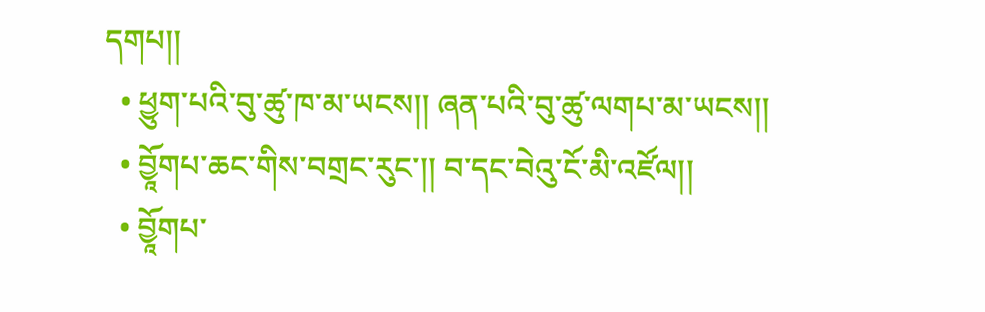དགཔ།།
  • ཕྱུག་པའི་བུ་ཚུ་ཁ་མ་ཡངས།། ཞན་པའི་བུ་ཚུ་ལགཔ་མ་ཡངས།།
  • བྱཱོགཔ་ཆང་གིས་བགྲང་རུང་།། བ་དང་བེའུ་ངོ་མི་འཛོལ།།
  • བྱཱོགཔ་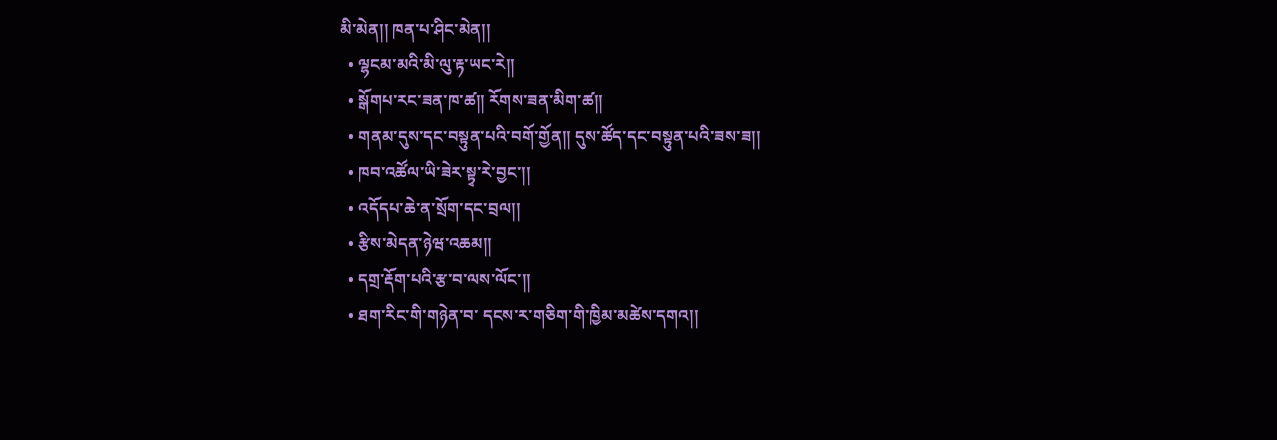མི་མེན།། ཁན་པ་ཤིང་མེན།།
  • ལྷངམ་མའི་མི་ལུ་རྟ་ཡང་རེ།།
  • སྒོགཔ་རང་ཟན་ཁ་ཚ།། རོགས་ཟན་མིག་ཚ།།
  • གནམ་དུས་དང་བསྟུན་པའི་བགོ་གྱོན།། དུས་ཚོད་དང་བསྟུན་པའི་ཟས་ཟ།།
  • ཁབ་འཚོལ་ཡི་ཟེར་སྟྭ་རེ་བྱང་།།
  • འདོདཔ་ཆེ་ན་སྲོག་དང་བྲལ།།
  • རྩིས་མེདན་ཉེཝ་འཆམ།།
  • དགྲ་རྡོག་པའི་རྩ་བ་ལས་ལོང་།།
  • ཐག་རིང་གི་གཉེན་བ་ དངས་ར་གཅིག་གི་ཁྱིམ་མཚེས་དགའ།།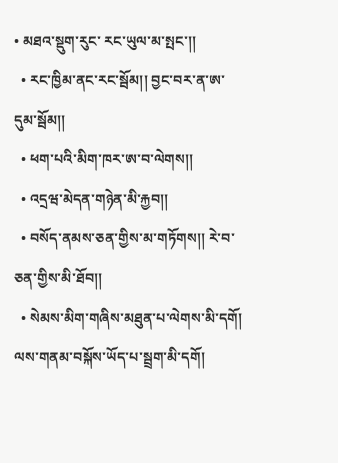• མཐའ་སྡུག་རུང་ རང་ཡུལ་མ་སྤང་།།
  • རང་ཁྱིམ་ནང་རང་སྦོམ།། བྱང་བར་ན་ཨ་དུམ་སྦོམ།།
  • ཕག་པའི་མིག་ཁར་ཨ་བ་ལེགས།།
  • འདྲཝ་མེདན་གཉེན་མི་རྐྱབ།།
  • བསོད་ནམས་ཅན་གྱིས་མ་གཏོགས།། རེ་བ་ཅན་གྱིས་མི་ཐོབ།།
  • སེམས་མིག་གཞིས་མཐུན་པ་ལེགས་མི་དགོ། ལས་གནམ་བསྐོས་ཡོད་པ་སྦྲག་མི་དགོ།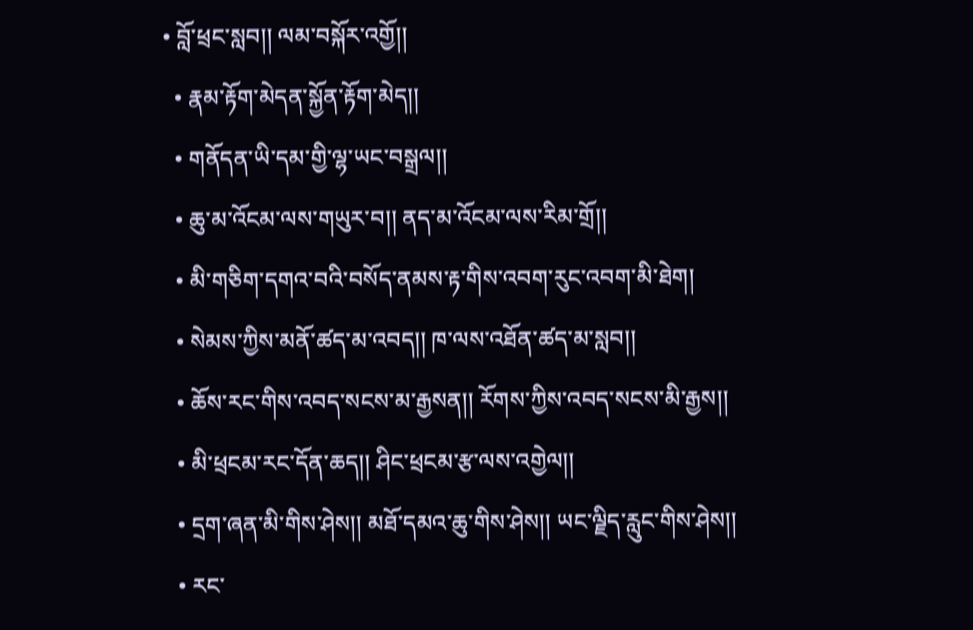• བློ་ཕྲང་སླབ།། ལམ་བསྐོར་འགྱོ།།
  • རྣམ་རྟོག་མེདན་སྐྱོན་རྟོག་མེད།།
  • གནོདན་ཡི་དམ་གྱི་ལྷ་ཡང་བསྒྲལ།།
  • ཆུ་མ་འོངམ་ལས་གཡུར་བ།། ནད་མ་འོངམ་ལས་རིམ་གྲོ།།
  • མི་གཅིག་དགའ་བའི་བསོད་ནམས་རྟ་གིས་འབག་རུང་འབག་མི་ཐེག།
  • སེམས་ཀྱིས་མནོ་ཚད་མ་འབད།། ཁ་ལས་འཐོན་ཚད་མ་སླབ།།
  • ཆོས་རང་གིས་འབད་སངས་མ་རྒྱསན།། རོགས་ཀྱིས་འབད་སངས་མི་རྒྱས།།
  • མི་ཕྲངམ་རང་དོན་ཆད།། ཤིང་ཕྲངམ་རྩ་ལས་འགྱེལ།།
  • དྲག་ཞན་མི་གིས་ཤེས།། མཐོ་དམའ་ཆུ་གིས་ཤེས།། ཡང་ལྗིད་རླུང་གིས་ཤེས།།
  • རང་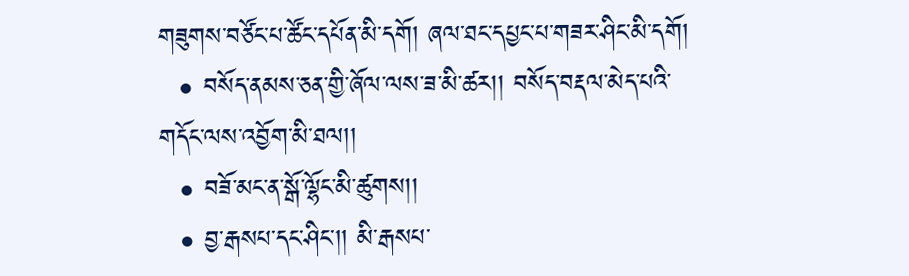གཟུགས་བཙོང་པ་ཚོང་དཔོན་མི་དགོ། ཞལ་ཐང་དཔྱང་པ་གཟར་ཤིང་མི་དགོ།
  • བསོད་ནམས་ཅན་གྱི་ཞོལ་ལས་ཟ་མི་ཚར།། བསོད་བརྡལ་མེད་པའི་གདོང་ལས་འབྱོག་མི་ཐལ།།
  • བཟོ་མང་ན་སྒོ་ལྷོང་མི་ཚུགས།།
  • བྱ་རྒསཔ་དང་ཤིང་།། མི་རྒསཔ་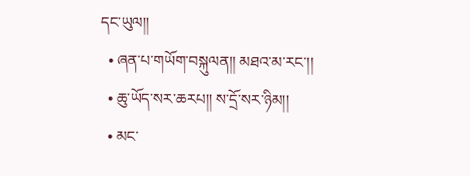དང་ཡུལ།།
  • ཞན་པ་གཡོག་བསྐུལན།། མཐའ་མ་རང་།།
  • ཆུ་ཡོད་སར་ཆརཔ།། ས་དྲོ་སར་ཉིམ།།
  • མང་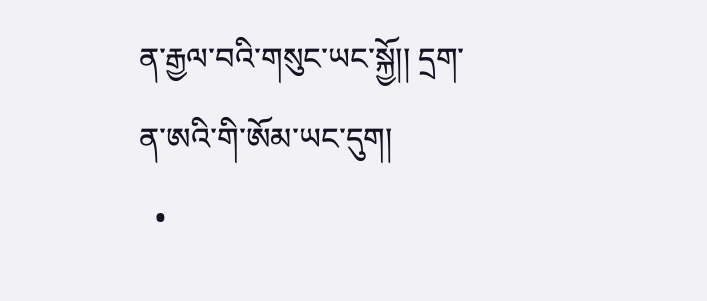ན་རྒྱལ་བའི་གསུང་ཡང་སྐྱོ།། དྲག་ན་ཨའི་གི་ཨོམ་ཡང་དུག།
  •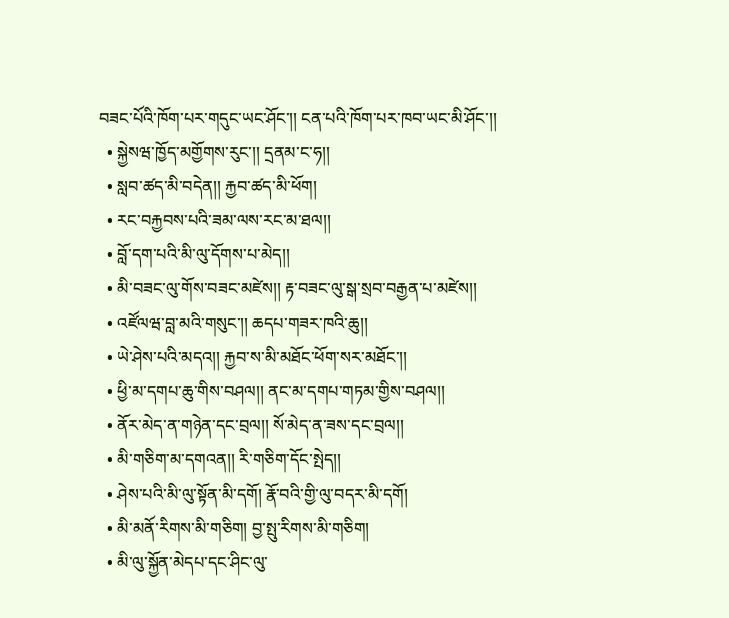བཟང་པོའི་ཁོག་པར་གདུང་ཡང་ཤོང་།། ངན་པའི་ཁོག་པར་ཁབ་ཡང་མི་ཤོང་།།
  • སྐྱེསཝ་ཁྱོད་མགྱོགས་རུང་།། དྲནམ་ང་ཧ།།
  • སླབ་ཚད་མི་བདེན།། རྐྱབ་ཚད་མི་ཕོག།
  • རང་བརྐྱབས་པའི་ཟམ་ལས་རང་མ་ཐལ།།
  • བློ་དག་པའི་མི་ལུ་དོགས་པ་མེད།།
  • མི་བཟང་ལུ་གོས་བཟང་མཛེས།། རྟ་བཟང་ལུ་སྒ་སྲབ་བརྒྱན་པ་མཛེས།།
  • འཛོལཝ་བླ་མའི་གསུང་།། ཆདཔ་གཟར་ཁའི་ཆུ།།
  • ཡེ་ཤེས་པའི་མདའ།། རྐྱབ་ས་མི་མཐོང་ཕོག་སར་མཐོང་།།
  • ཕྱི་མ་དགཔ་ཆུ་གིས་བཤལ།། ནང་མ་དགཔ་གཏམ་གྱིས་བཤལ།།
  • ནོར་མེད་ན་གཉེན་དང་བྲལ།། སོ་མེད་ན་ཟས་དང་བྲལ།།
  • མི་གཅིག་མ་དགའན།། རི་གཅིག་དོང་སྤེད།།
  • ཤེས་པའི་མི་ལུ་སྟོན་མི་དགོ། རྣོ་བའི་གྱི་ལུ་བདར་མི་དགོ།
  • མི་མནོ་རིགས་མི་གཅིག། བྱ་སྤུ་རིགས་མི་གཅིག།
  • མི་ལུ་སྐྱོན་མེདཔ་དང་ཤིང་ལུ་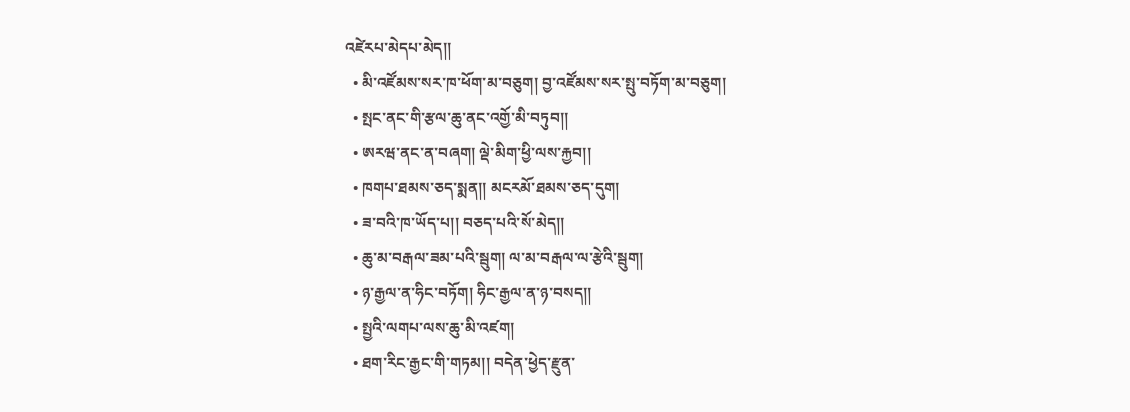འཛེརཔ་མེདཔ་མེད།།
  • མི་འཛོམས་སར་ཁ་ཕོག་མ་བཅུག། བྱ་འཛོམས་སར་སྤུ་བཏོག་མ་བཅུག།
  • སྤང་ནང་གི་རྩལ་ཆུ་ནང་འགྱོ་མི་བཏུབ།།
  • ཨརཝ་ནང་ན་བཞག། ལྡེ་མིག་ཕྱི་ལས་རྐྱབ།།
  • ཁགཔ་ཐམས་ཅད་སྨན།། མངརམོ་ཐམས་ཅད་དུག།
  • ཟ་བའི་ཁ་ཡོད་པ།། བཅད་པའི་སོ་མེད།།
  • ཆུ་མ་བརྒལ་ཟམ་པའི་སྦུག། ལ་མ་བརྒལ་ལ་རྩེའི་སྦུག།
  • ཉ་རྒྱལ་ན་ཧིང་བཏོག། ཧིང་རྒྱལ་ན་ཉ་བསད།།
  • སྤྱའི་ལགཔ་ལས་ཆུ་མི་འཛག།
  • ཐག་རིང་རྒྱང་གི་གཏམ།། བདེན་ཕྱེད་རྫུན་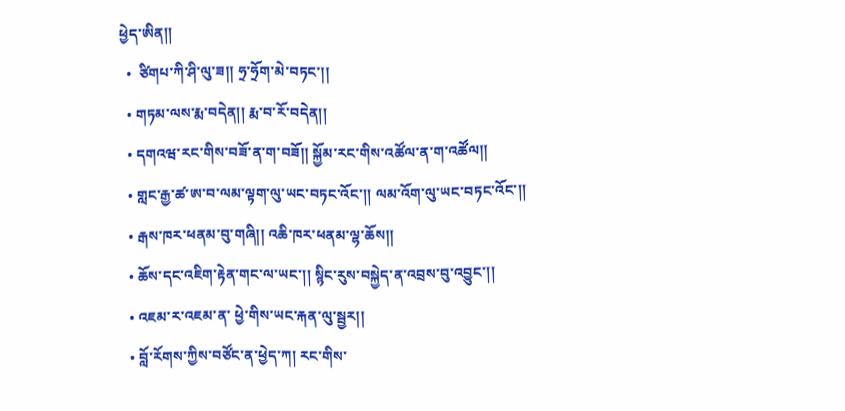ཕྱེད་ཨིན།།
  •  ཙིགཔ་ཀི་ཤི་ལུ་ཟ།། ཧྲ་ཧྲོག་མེ་བཏང་།།
  • གཏམ་ལས་རྨ་བདེན།། རྨ་བ་རོ་བདེན།།
  • དགའཝ་རང་གིས་བཟོ་ན་ག་བཟོ།། སྐྱོམ་རང་གིས་འཚོལ་ན་ག་འཚོལ།།
  • གླང་རྒྱ་ཚ་ཨ་བ་ལམ་ལྟག་ལུ་ཡང་བཏང་འོང་།། ལམ་འོག་ལུ་ཡང་བཏང་འོང་།།
  • རྒས་ཁར་ཕནམ་བུ་གཞི།། འཆི་ཁར་ཕནམ་ལྷ་ཆོས།།
  • ཆོས་དང་འཇིག་རྟེན་གང་ལ་ཡང་།། སྙིང་རུས་བསྐྱེད་ན་འབྲས་བུ་འབྱུང་།།
  • འཇམ་ར་འཇམ་ན་ ཕྱེ་གིས་ཡང་རྐན་ལུ་སྦྱར།།
  • བློ་རོགས་ཀྱིས་བཙོང་ན་ཕྱེད་ཀ། རང་གིས་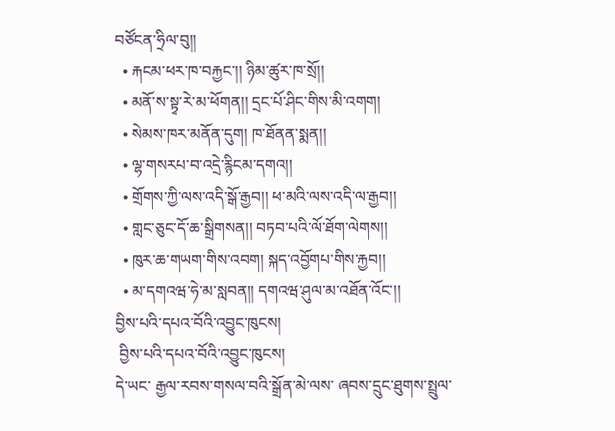བཙོངན་ཧྲིལ་བུ།།
  • རྐངམ་ཕར་ཁ་བརྐྱང་།། ཉིམ་ཚུར་ཁ་སྲོ།།
  • མནོ་ས་སྟྭ་རེ་མ་ཕོགན།། དྲང་པོ་ཤིང་གིས་མི་འགག།
  • སེམས་ཁར་མནོན་དུག། ཁ་ཐོནན་སྨན།།
  • ལྷ་གསརཔ་བ་འདྲེ་རྙིངམ་དགའ།།
  • གྲོགས་ཀྱི་ལས་འདི་སྒོ་རྒྱབ།། ཕ་མའི་ལས་འདི་ལ་རྒྱབ།།
  • གླང་ཅུང་དོ་ཆ་སྒྲིགསན།། བཏབ་པའི་ལོ་ཐོག་ལེགས།།
  • ཁུར་ཆ་གཡག་གིས་འབག། སྐད་འབྱོགཔ་གིས་རྐྱབ།།
  • མ་དགའཝ་ཧེ་མ་སླབན།། དགའཝ་ཤུལ་མ་འཐོན་འོང་།།
བྱིས་པའི་དཔའ་བོའི་འབྱུང་ཁུངས།
 བྱིས་པའི་དཔའ་བོའི་འབྱུང་ཁུངས།
དེ་ཡང་ རྒྱལ་རབས་གསལ་བའི་སྒྲོན་མེ་ལས་ ཞབས་དྲུང་ཐུགས་སྤྲུལ་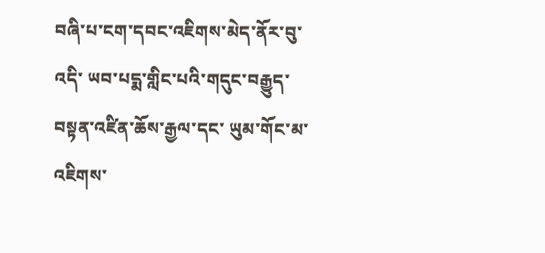བཞི་པ་ངག་དབང་འཇིགས་མེད་ནོར་བུ་འདི་ ཡབ་པདྨ་གླིང་པའི་གདུང་བརྒྱུད་བསྟན་འཛིན་ཆོས་རྒྱལ་དང་ ཡུམ་གོང་མ་འཇིགས་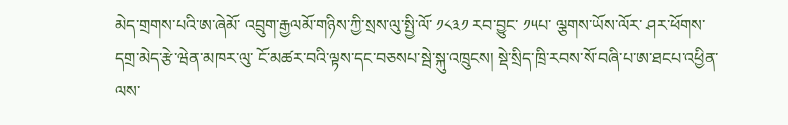མེད་གྲགས་པའི་ཨ་ཞེམོ་ འབྲུག་རྒྱལམོ་གཉིས་ཀྱི་སྲས་ལུ་སྤྱི་ལོ་ ༡༨༣༡ རབ་བྱུང་ ༡༥པ་ ལྕགས་ཡོས་ལོར་ ཤར་ཕོགས་དགྲ་མེད་རྩེ་ཝེན་མཁར་ལུ་ ངོ་མཚར་བའི་ལྟས་དང་བཅསཔ་སྦེ་སྐུ་འཁྲུངས། སྡེ་སྲིད་ཁྲི་རབས་སོ་བཞི་པ་ཨ་ཐངཔ་འཕྱིན་ལས་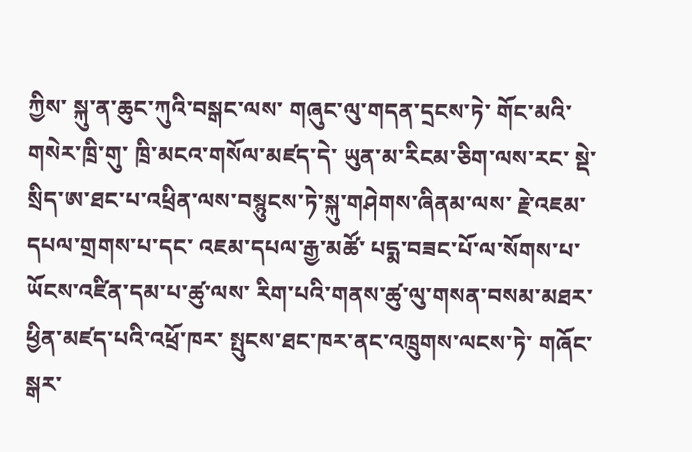ཀྱིས་ སྐུ་ན་ཆུང་ཀུའི་བསྒང་ལས་ གཞུང་ལུ་གདན་དྲངས་ཏེ་ གོང་མའི་གསེར་ཁྲི་གུ་ ཁྲི་མངའ་གསོལ་མཛད་དེ་ ཡུན་མ་རིངམ་ཅིག་ལས་རང་ སྡེ་སྲིད་ཨ་ཐང་པ་འཕྲིན་ལས་བསྙུངས་ཏེ་སྐུ་གཤེགས་ཞིནམ་ལས་ རྗེ་འཇམ་དཔལ་གྲགས་པ་དང་ འཇམ་དཔལ་རྒྱ་མཚོ་ པདྨ་བཟང་པོ་ལ་སོགས་པ་ཡོངས་འཛིན་དམ་པ་ཚུ་ལས་ རིག་པའི་གནས་ཚུ་ལུ་གསན་བསམ་མཐར་ཕྱིན་མཛད་པའི་འཕྲོ་ཁར་ སྤུངས་ཐང་ཁར་ནང་འཁྲུགས་ལངས་ཏེ་ གཞོང་སྒར་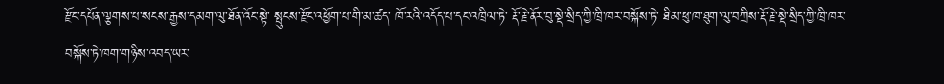རྫོང་དཔོན་ལྕགས་པ་སངས་རྒྱས་དམག་ལུ་ཐོན་འོང་སྟེ་ སྤུངས་རྫོང་འཕྱོག་པ་གི་མ་ཚད་ ཁོ་རའི་འདོད་པ་དང་འཁྲིལ་ཏེ་ རྡོ་རྗེ་ནོར་བུ་སྡེ་སྲིད་ཀྱི་ཁྲི་ཁར་བསྐོས་ཏེ་ ཐིམ་ཕུ་ཁ་ཐུག་ལུ་བཀྲིས་རྡོ་རྗེ་སྡེ་སྲིད་ཀྱི་ཁྲི་ཁར་བསྐོས་ཏེ་ཁག་གཉིས་འབད་ཡར་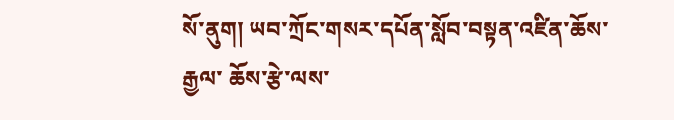སོ་ནུག། ཡབ་ཀྲོང་གསར་དཔོན་སློབ་བསྟན་འཛིན་ཆོས་རྒྱལ་ ཆོས་རྩེ་ལས་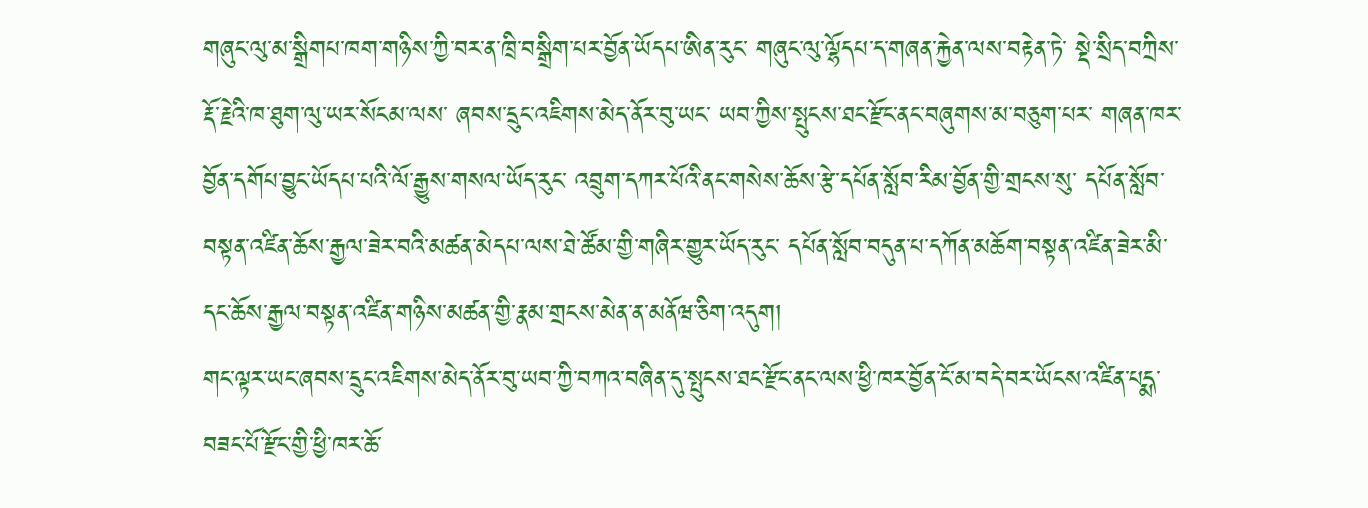གཞུང་ལུ་མ་སྒྲིགཔ་ཁག་གཉིས་ཀྱི་བར་ན་ཁྲི་བསྒྲིག་པར་བྱོན་ཡོདཔ་ཨིན་རུང་ གཞུང་ལུ་ལྷོདཔ་ད་གཞན་རྐྱེན་ལས་བརྟེན་ཏེ་ སྡེ་སྲིད་བཀྲིས་རྡོ་རྗེའི་ཁ་ཐུག་ལུ་ཡར་སོངམ་ལས་ ཞབས་དྲུང་འཇིགས་མེད་ནོར་བུ་ཡང་ ཡབ་ཀྱིས་སྤུངས་ཐང་རྫོང་ནང་བཞུགས་མ་བཅུག་པར་ གཞན་ཁར་བྱོན་དགོཔ་བྱུང་ཡོདཔ་པའི་ལོ་རྒྱུས་གསལ་ཡོད་རུང་ འབྲུག་དཀར་པོའི་ནང་གསེས་ཆོས་རྩེ་དཔོན་སློབ་རིམ་བྱོན་གྱི་གྲངས་སུ་ དཔོན་སློབ་བསྟན་འཛིན་ཆོས་རྒྱལ་ཟེར་བའི་མཚན་མེདཔ་ལས་ཐེ་ཚོམ་གྱི་གཞིར་གྱུར་ཡོད་རུང་ དཔོན་སློབ་བདུན་པ་དཀོན་མཆོག་བསྟན་འཛིན་ཟེར་མི་དང་ཆོས་རྒྱལ་བསྟན་འཛིན་གཉིས་མཚན་གྱི་རྣམ་གྲངས་མེན་ན་མནོཝ་ཅིག་འདུག།
གང་ལྟར་ཡང་ཞབས་དྲུང་འཇིགས་མེད་ནོར་བུ་ཡབ་ཀྱི་བཀའ་བཞིན་དུ་སྤུངས་ཐང་རྫོང་ནང་ལས་ཕྱི་ཁར་བྱོན་ངོ་མ་བདེ་བར་ཡོངས་འཛིན་པདྨ་བཟང་པོ་རྫོང་གྱི་ཕྱི་ཁར་ཆོ་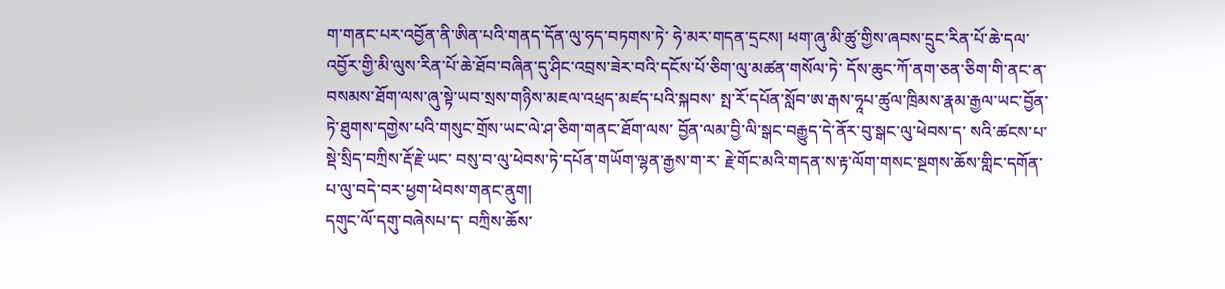ག་གནང་པར་འབྱོན་ནི་ཨིན་པའི་གནད་དོན་ལུ་ཧད་བཏགས་ཏེ་ ཧེ་མར་གདན་དྲངས། ཕག་ཞུ་མི་ཚུ་གྱིས་ཞབས་དྲུང་རིན་པོ་ཆེ་དལ་འབྱོར་གྱི་མི་ལུས་རིན་པོ་ཆེ་ཐོབ་བཞིན་དུ་ཤིང་འབྲས་ཟེར་བའི་དངོས་པོ་ཅིག་ལུ་མཚན་གསོལ་ཏེ་ དོས་ཆུང་ཀོ་ནག་ཅན་ཅིག་གི་ནང་ན་ བསམས་ཐོག་ལས་ཞུ་སྟེ་ཡབ་སྲས་གཉིས་མཇལ་འཕྲད་མཛད་པའི་སྐབས་ སྤ་རོ་དཔོན་སློབ་ཨ་རྒས་ཧཱཔ་ཚུལ་ཁྲིམས་རྣམ་རྒྱལ་ཡང་བྱོན་ཏེ་ཐུགས་དགྱེས་པའི་གསུང་གྲོས་ཡང་ལེ་ཤ་ཅིག་གནང་ཐོག་ལས་ བྱོན་ལམ་བྱི་ལི་སྒང་བརྒྱུད་དེ་ནོར་བུ་སྒང་ལུ་ཕེབས་ད་ སའི་ཚངས་པ་སྡེ་སྲིད་བཀྲིས་རྡོ་རྗེ་ཡང་ བསུ་བ་ལུ་ཕེབས་ཏེ་དཔོན་གཡོག་ལྷན་རྒྱས་ག་ར་ རྗེ་གོང་མའི་གདན་ས་རྟ་ལོག་གསང་སྔགས་ཆོས་གླིང་དགོན་པ་ལུ་བདེ་བར་ཕྱག་ཕེབས་གནང་ནུག།
དགུང་ལོ་དགུ་བཞེསཔ་ད་ བཀྲིས་ཆོས་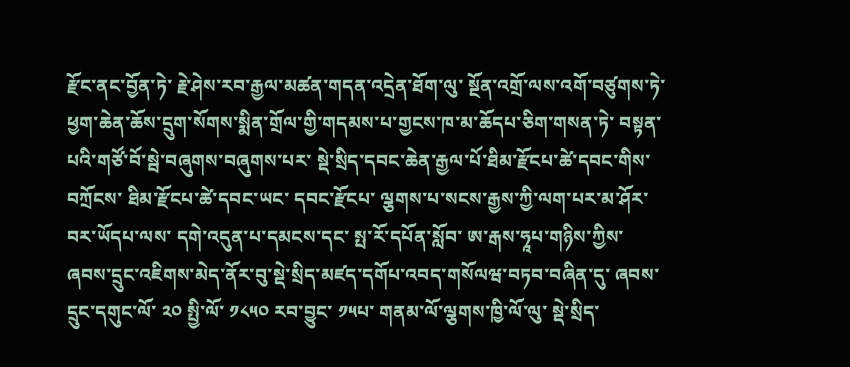རྫོང་ནང་བྱོན་ཏེ་ རྗེ་ཤེས་རབ་རྒྱལ་མཚན་གདན་འདྲེན་ཐོག་ལུ་ སྔོན་འགྲོ་ལས་འགོ་བཙུགས་ཏེ་ ཕྱག་ཆེན་ཆོས་དྲུག་སོགས་སྨིན་གྲོལ་གྱི་གདམས་པ་གྱངས་ཁ་མ་ཆོདཔ་ཅིག་གསན་ཏེ་ བསྟན་པའི་གཙོ་བོ་སྦེ་བཞུགས་བཞུགས་པར་ སྡེ་སྲིད་དབང་ཆེན་རྒྱལ་པོ་ཐིམ་རྫོངཔ་ཚེ་དབང་གིས་བཀྲོངས་ ཐིམ་རྫོངཔ་ཚེ་དབང་ཡང་ དབང་རྫོངཔ་ ལྕགས་པ་སངས་རྒྱས་ཀྱི་ལག་པར་མ་ཤོར་བར་ཡོདཔ་ལས་ དགེ་འདུན་པ་དམངས་དང་ སྤ་རོ་དཔོན་སློབ་ ཨ་རྒས་ཧཱཔ་གཉིས་ཀྱིས་ ཞབས་དྲུང་འཇིགས་མེད་ནོར་བུ་སྡེ་སྲིད་མཛད་དགོཔ་འབད་གསོལཝ་བཏབ་བཞིན་དུ་ ཞབས་དྲུང་དགུང་ལོ་ ༢༠ སྤྱི་ལོ་ ༡༨༥༠ རབ་བྱུང་ ༡༥པ་ གནམ་ལོ་ལྕགས་ཁྱི་ལོ་ལུ་ སྡེ་སྲིད་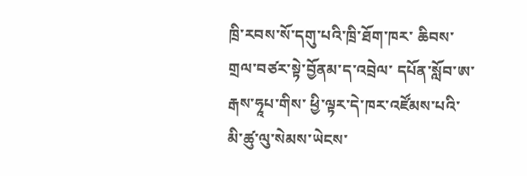ཁྲི་རབས་སོ་དགུ་པའི་ཁྲི་ཐོག་ཁར་ ཆིབས་གྲལ་བཙར་སྟེ་བྱོནམ་ད་འབྲེལ་ དཔོན་སློབ་ཨ་རྒས་ཧཱཔ་གིས་ ཕྱི་ལྟར་དེ་ཁར་འཛོམས་པའི་མི་ཚུ་ལུ་སེམས་ཡེངས་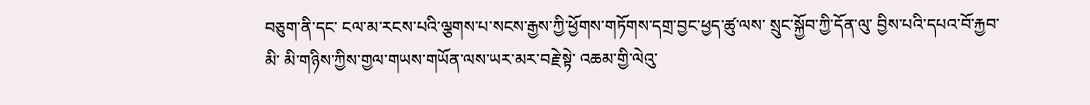བཅུག་ནི་དང་ ངལ་མ་རངས་པའི་ལྕགས་པ་སངས་རྒྱས་ཀྱི་ཕྱོགས་གཏོགས་དགྲ་བྱང་ཕྱད་ཚུ་ལས་ སྲུང་སྐྱོབ་ཀྱི་དོན་ལུ་ བྱིས་པའི་དཔའ་བོ་རྐྱབ་མི་ མི་གཉིས་ཀྱིས་གྱལ་གཡས་གཡོན་ལས་ཡར་མར་བརྗེ་སྟེ་ འཆམ་གྱི་ལེའུ་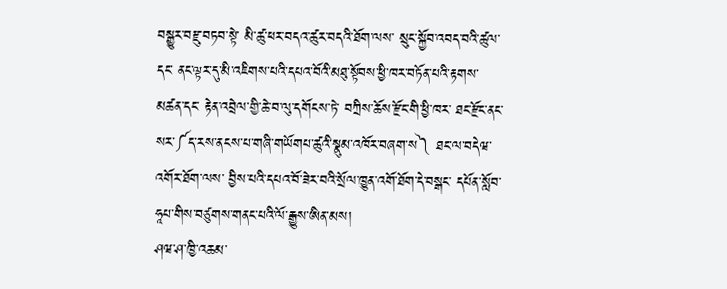བསྒྱུར་བརྫུ་བཏབ་སྟེ་ མི་ཚུ་ཕར་བདའ་ཚུར་བདའི་ཐོག་ལས་ སྲུང་སྐྱོབ་འབད་བའི་ཚུལ་དང་ ནང་ལྟར་དུ་མི་འཇིགས་པའི་དཔའ་བོའི་མཐུ་སྟོབས་ཕྱི་ཁར་བཏོན་པའི་རྟགས་མཚན་དང་ རྟེན་འབྲེལ་གྱི་ཆེ་བ་ལུ་དགོངས་ཏེ་ བཀྲིས་ཆོས་རྫོང་གི་ཕྱི་ཁར་ ཐང་རྫོང་ནང་སར་༼ད་རས་ནངས་པ་གཞི་གཡོགཔ་ཚུའི་སྣུམ་འཁོར་བཞག་ས༽ ཐང་ལ་བདེཝ་འགོར་ཐོག་ལས་ བྱིས་པའི་དཔའ་བོ་ཟེར་བའི་སྲོལ་ཁྱུན་འགོ་ཐོག་དེ་བསྒང་ དཔོན་སློབ་ཧཱཔ་གིས་བཙུགས་གནང་པའི་ལོ་རྒྱུས་ཨིན་མས།
ཤཝ་ཤ་ཁྱི་འཆམ་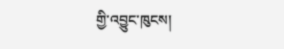གྱི་འབྱུང་ཁུངས།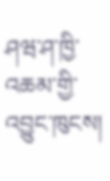ཤཝ་ཤ་ཁྱི་འཆམ་གྱི་འབྱུང་ཁུངས།